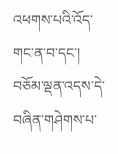འཕགས་པའི་འོད་གང་ན་བ་དང་། བཅོམ་ལྡན་འདས་དེ་བཞིན་གཤེགས་པ་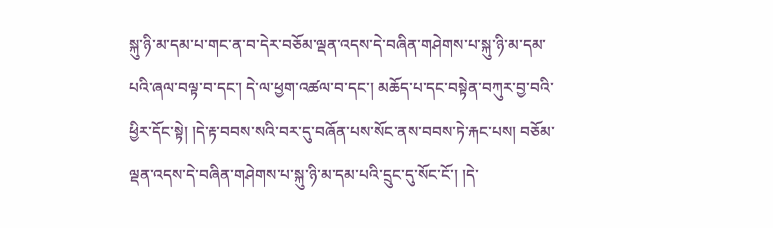སྐུ་ཉི་མ་དམ་པ་གང་ན་བ་དེར་བཅོམ་ལྡན་འདས་དེ་བཞིན་གཤེགས་པ་སྐུ་ཉི་མ་དམ་པའི་ཞལ་བལྟ་བ་དང་། དེ་ལ་ཕྱག་འཚལ་བ་དང་། མཆོད་པ་དང་བསྟེན་བཀུར་བྱ་བའི་ཕྱིར་དོང་སྟེ། །དེ་རྟ་བབས་སའི་བར་དུ་བཞོན་པས་སོང་ནས་བབས་ཏེ་རྐང་པས། བཅོམ་ལྡན་འདས་དེ་བཞིན་གཤེགས་པ་སྐུ་ཉི་མ་དམ་པའི་དྲུང་དུ་སོང་ངོ་། །དེ་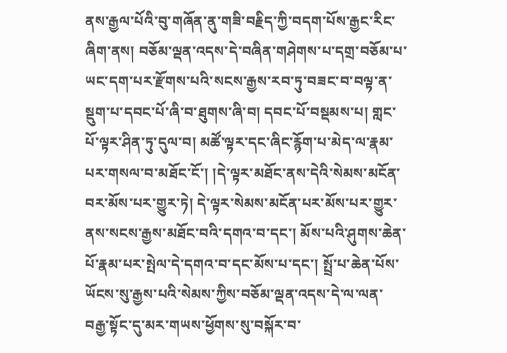ནས་རྒྱལ་པོའི་བུ་གཞོན་ནུ་གཟི་བརྗིད་ཀྱི་བདག་པོས་རྒྱང་རིང་ཞིག་ནས། བཅོམ་ལྡན་འདས་དེ་བཞིན་གཤེགས་པ་དགྲ་བཅོམ་པ་ཡང་དག་པར་རྫོགས་པའི་སངས་རྒྱས་རབ་ཏུ་བཟང་བ་བལྟ་ན་སྡུག་པ་དབང་པོ་ཞི་བ་ཐུགས་ཞི་བ། དབང་པོ་བསྡམས་པ། གླང་པོ་ལྟར་ཤིན་ཏུ་དུལ་བ། མཚོ་ལྟར་དང་ཞིང་རྙོག་པ་མེད་ལ་རྣམ་པར་གསལ་བ་མཐོང་ངོ་། །དེ་ལྟར་མཐོང་ནས་དེའི་སེམས་མངོན་བར་མོས་པར་གྱུར་ཏེ། དེ་ལྟར་སེམས་མངོན་པར་མོས་པར་གྱུར་ནས་སངས་རྒྱས་མཐོང་བའི་དགའ་བ་དང་། མོས་པའི་ཤུགས་ཆེན་པོ་རྣམ་པར་སྤེལ་དེ་དགའ་བ་དང་མོས་པ་དང་། སྤྲོ་པ་ཆེན་པོས་ཡོངས་སུ་རྒྱས་པའི་སེམས་ཀྱིས་བཅོམ་ལྡན་འདས་དེ་ལ་ལན་བརྒྱ་སྟོང་དུ་མར་གཡས་ཕྱོགས་སུ་བསྐོར་བ་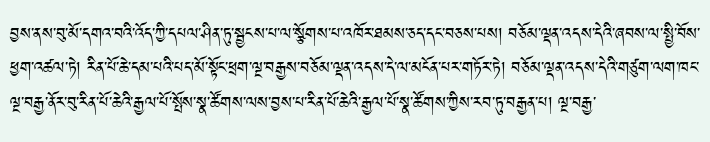བྱས་ནས་བུ་མོ་དགའ་བའི་འོད་ཀྱི་དཔལ་ཤིན་ཏུ་སྦྱངས་པ་ལ་སྩོགས་པ་འཁོར་ཐམས་ཅད་དང་བཅས་པས། བཅོམ་ལྡན་འདས་དེའི་ཞབས་ལ་སྤྱི་བོས་ཕྱག་འཚལ་ཏེ། རིན་པོ་ཆེ་དམ་པའི་པད་མོ་སྟོང་ཕྲག་ལྔ་བརྒྱས་བཅོམ་ལྡན་འདས་དེ་ལ་མངོན་པར་གཏོར་ཏེ། བཅོམ་ལྡན་འདས་དེའི་གཙུག་ལག་ཁང་ལྔ་བརྒྱ་ནོར་བུ་རིན་པོ་ཆེའི་རྒྱལ་པོ་སྤོས་སྣ་ཚོགས་ལས་བྱས་པ་རིན་པོ་ཆེའི་རྒྱལ་པོ་སྣ་ཚོགས་ཀྱིས་རབ་ཏུ་བརྒྱན་པ། ལྔ་བརྒྱ་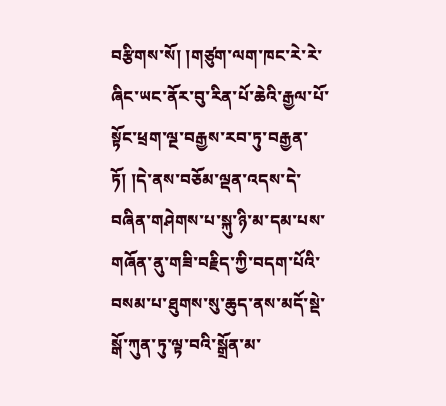བརྩིགས་སོ། །གཙུག་ལག་ཁང་རེ་རེ་ཞིང་ཡང་ནོར་བུ་རིན་པོ་ཆེའི་རྒྱལ་པོ་སྟོང་ཕྲག་ལྔ་བརྒྱས་རབ་ཏུ་བརྒྱན་ཏོ། །དེ་ནས་བཅོམ་ལྡན་འདས་དེ་བཞིན་གཤེགས་པ་སྐུ་ཉི་མ་དམ་པས་གཞོན་ནུ་གཟི་བརྗིད་ཀྱི་བདག་པོའི་བསམ་པ་ཐུགས་སུ་ཆུད་ནས་མདོ་སྡེ་སྒོ་ཀུན་ཏུ་ལྟ་བའི་སྒྲོན་མ་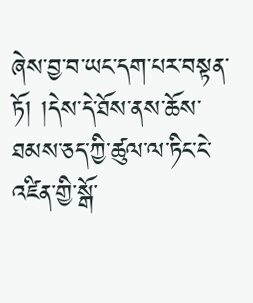ཞེས་བྱ་བ་ཡང་དག་པར་བསྟན་ཏོ། །དེས་དེ་ཐོས་ནས་ཆོས་ཐམས་ཅད་ཀྱི་ཚུལ་ལ་ཏིང་ངེ་འཛིན་གྱི་སྒོ་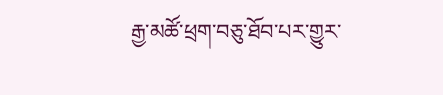རྒྱ་མཚོ་ཕྲག་བཅུ་ཐོབ་པར་གྱུར་